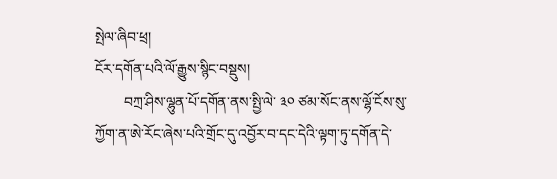སྤེལ་ཞིབ་ཕྲ།
ངོར་དགོན་པའི་ལོ་རྒྱུས་སྙིང་བསྡུས།
        བཀྲ་ཤིས་ལྷུན་པོ་དགོན་ནས་སྤྱི་ལེ་ ༣༠ ཙམ་སོང་ནས་ལྷོ་ངོས་སུ་ཀྱོག་ན་ཨེ་རོང་ཞེས་པའི་གྲོང་དུ་འབྱོར་བ་དང་དེའི་ལྟག་ཏུ་དགོན་དེ་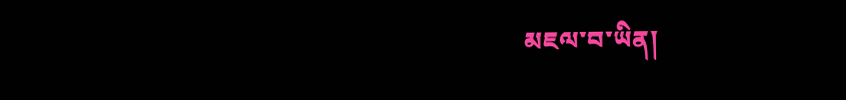མཇལ་བ་ཡིན།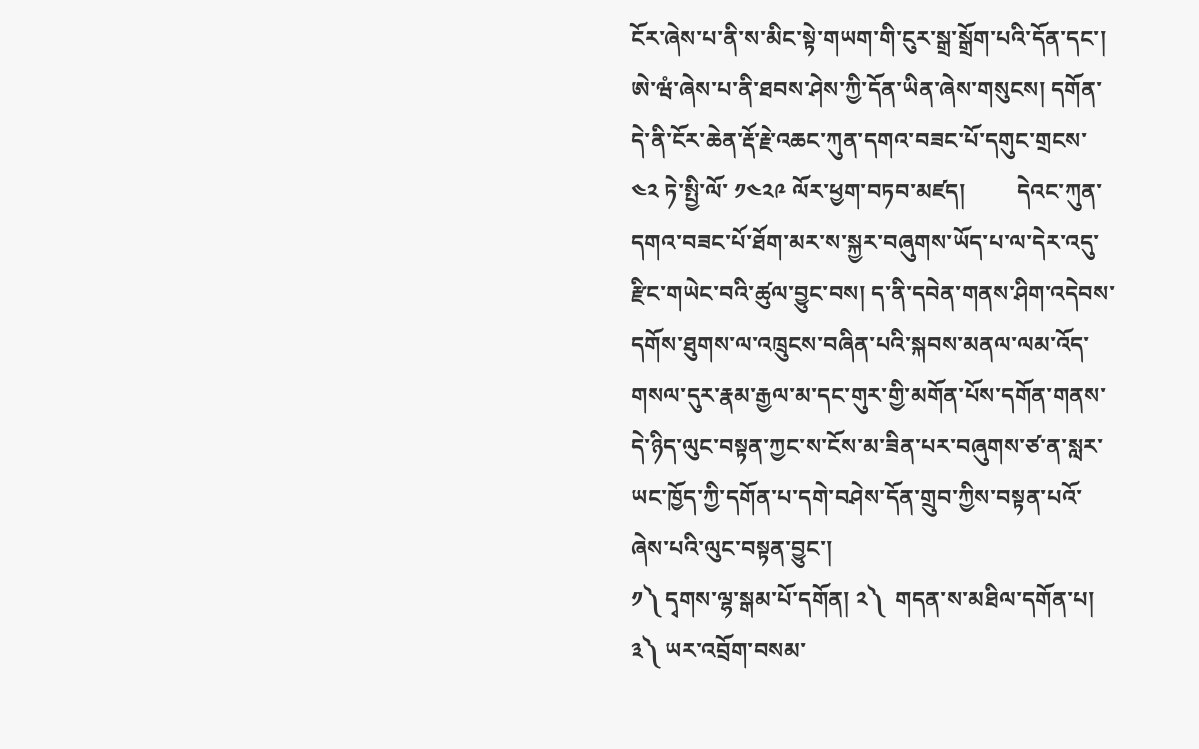ངོར་ཞེས་པ་ནི་ས་མིང་སྟེ་གཡག་གི་ངུར་སྒྲ་སྒྲོག་པའི་དོན་དང་། ཨེ་ཝཾ་ཞེས་པ་ནི་ཐབས་ཤེས་ཀྱི་དོན་ཡིན་ཞེས་གསུངས། དགོན་དེ་ནི་ངོར་ཆེན་རྡོ་རྗེ་འཆང་ཀུན་དགའ་བཟང་པོ་དགུང་གྲངས་ ༤༢ ཏེ་སྤྱི་ལོ་ ༡༤༢༩ ལོར་ཕྱག་བཏབ་མཛད།         དེའང་ཀུན་དགའ་བཟང་པོ་ཐོག་མར་ས་སྐྱར་བཞུགས་ཡོད་པ་ལ་དེར་འདུ་རྫིང་གཡེང་བའི་ཚུལ་བྱུང་བས། ད་ནི་དབེན་གནས་ཤིག་འདེབས་དགོས་ཐུགས་ལ་འཁྲུངས་བཞིན་པའི་སྐབས་མནལ་ལམ་འོད་གསལ་དུར་རྣམ་རྒྱལ་མ་དང་གུར་གྱི་མགོན་པོས་དགོན་གནས་དེ་ཉིད་ལུང་བསྟན་ཀྱང་ས་ངོས་མ་ཟིན་པར་བཞུགས་ཙ་ན་སླར་ཡང་ཁྱོད་ཀྱི་དགོན་པ་དགེ་བཤེས་དོན་གྲུབ་ཀྱིས་བསྟན་པའོ་ཞེས་པའི་ལུང་བསྟན་བྱུང་།
༡༽ དྭགས་ལྷ་སྒམ་པོ་དགོན། ༢༽  གདན་ས་མཐིལ་དགོན་པ། ༣༽ ཡར་འབྲོག་བསམ་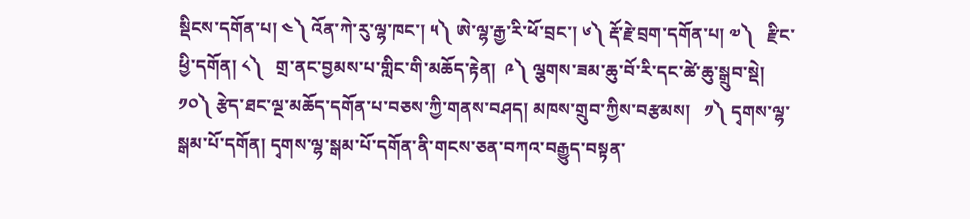སྡིངས་དགོན་པ། ༤༽ འོན་ཀེ་རུ་ལྷ་ཁང་། ༥༽ ཨེ་ལྷ་རྒྱ་རི་ཕོ་བྲང་། ༦༽ རྡོ་རྗེ་བྲག་དགོན་པ། ༧༽   རྫིང་ཕྱི་དགོན། ༨༽   གྲ་ནང་བྱམས་པ་གླིང་གི་མཆོད་རྟེན།  ༩༽ ལྕགས་ཟམ་ཆུ་བོ་རི་དང་ཚེ་ཆུ་སྒྲུབ་སྡེ། ༡༠༽ རྩེད་ཐང་ལྔ་མཆོད་དགོན་པ་བཅས་ཀྱི་གནས་བཤད། མཁས་གྲུབ་ཀྱིས་བརྩམས།   ༡༽ དྭགས་ལྷ་སྒམ་པོ་དགོན། དྭགས་ལྷ་སྒམ་པོ་དགོན་ནི་གངས་ཅན་བཀའ་བརྒྱུད་བསྟན་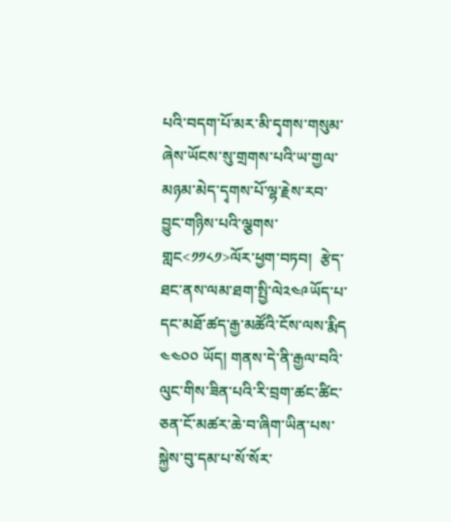པའི་བདག་པོ་མར་མི་དྭགས་གསུམ་ཞེས་ཡོངས་སུ་གྲགས་པའི་ཡ་གྱལ་མཉམ་མེད་དྭགས་པོ་ལྷ་རྗེས་རབ་བྱུང་གཉིས་པའི་ལྕགས་གླང<༡༡༨༡>ལོར་ཕྱག་བཏབ།  རྩེད་ཐང་ནས་ལམ་ཐག་སྤྱི་ལེ༢༤༩ཡོད་པ་དང་མཐོ་ཚད་རྒྱ་མཚོའི་ངོས་ལས་རྨིད ༤༤༠༠ ཡོད། གནས་དེ་ནི་རྒྱལ་བའི་ལུང་གིས་ཟིན་པའི་རི་བྲག་ཚང་ཚིང་ཅན་ངོ་མཚར་ཆེ་བ་ཞིག་ཡིན་པས་སྐྱེས་བུ་དམ་པ་སོ་སོར་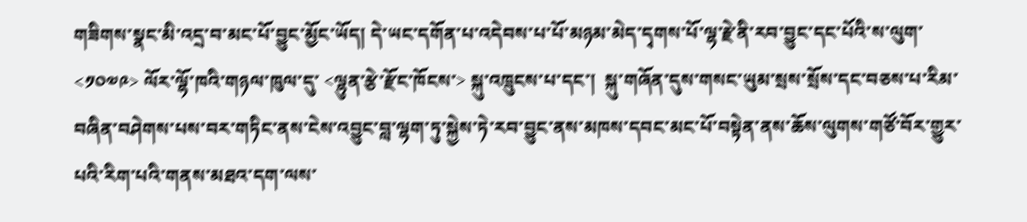གཟིགས་སྣང་མི་འདྲ་བ་མང་པོ་བྱུང་མྱོང་ཡོད། དེ་ཡང་དགོན་པ་འདེབས་པ་པོ་མཉམ་མེད་དྭགས་པོ་ལྷ་རྗེ་ནི་རབ་བྱུང་དང་པོའི་ས་ལུག་ <༡༠༧༩> ལོར་ལྷོ་ཁའི་གཉལ་ཁུལ་དུ་ <ལྷུན་རྩེ་རྫོང་ཁོངས་> སྐུ་འཁྲུངས་པ་དང་།  སྐུ་གཞོན་དུས་གསང་ཡུམ་སྲས་སྲོས་དང་བཅས་པ་རིམ་བཞིན་བཤེགས་པས་བར་གཏིང་ནས་ངེས་འབྱུང་བླ་ལྷག་ཏུ་སྐྱེས་ཏེ་རབ་བྱུང་ནས་མཁས་དབང་མང་པོ་བསྟེན་ནས་ཆོས་ལུགས་གཙོ་བོར་གྱུར་པའི་རིག་པའི་གནས་མཐའ་དག་ལས་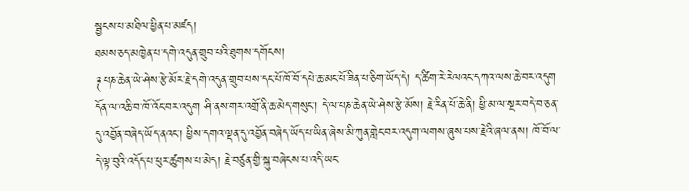སྦྱངས་པ་མཐིལ་ཕྱིན་པ་མཛད།
ཐམས་ཅད་མཁྱེན་པ་དགེ་འདུན་གྲུབ་པའི་ཐུགས་དགོངས།
࿑པཎ་ཆེན་ཡེ་ཤེས་རྩེ་མོར་རྗེ་དགེ་འདུན་གྲུབ་པས་དང་པོ་ཁོ་བོ་དཔེ་ཆ་མང་པོ་ཟིན་པ་ཅིག་ཡོད་དེ། ད་ཚིག་རེ་རེལའང་དཀའ་ལས་ཆེ་བར་འདུག དོན་ལ་འཆི་བ་ཁོ་འོང་བར་འདུག ཤི་ནས་གར་འགྲོ་ནི་ཆ་མེད་གསུང་། དེ་ལ་པཎ་ཆེན་ཡེ་ཤེས་རྩེ་མོས། རྗེ་རིན་པོ་ཆེ་ནི། ཕྱི་མ་ལ་སྔར་བདེ་བ་ཅན་དུ་འབྱོན་བཞེད་ཡོད་ནའང་། ཕྱིས་དགའ་ལྡན་དུ་འབྱོན་བཞེད་ཡོད་པ་ཡིན་ཞེས་མི་ཀུན་གླེང་བར་འདུག་ལགས་ཞུས་པས་རྗེའི་ཞལ་ནས། ཁོ་བོ་ལ་དེ་ལྟ་བུའི་འདོད་པ་ཕུར་ཚུགས་པ་མེད། རྗེ་བཙུན་གྱི་སྐུ་བཞེངས་པ་འདི་ཡང་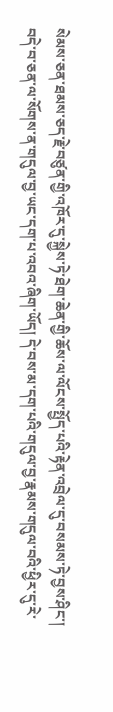སེམས་ཅན་ཐམས་ཅད་རྗེ་བཙུན་གྱི་འཁོར་དུ་སྐྱེས་ཏེ་ཐེག་ཆེན་གྱི་ཆོས་ལ་ལོངས་སྤྱོད་པའི་རྟེན་འབྲེལ་དུ་བསམས་ཏེ་བྱས་ཤིང་། བདེ་བ་ཅན་ལ་སོགས་ན་གདུལ་བྱ་ཡང་དག་པ་འབའ་ཞིག་ཡོད། དེ་བས་མ་དག་པའི་གདུལ་བྱ་རྣམས་གདུལ་བའི་ཕྱིར་དུ་རེ་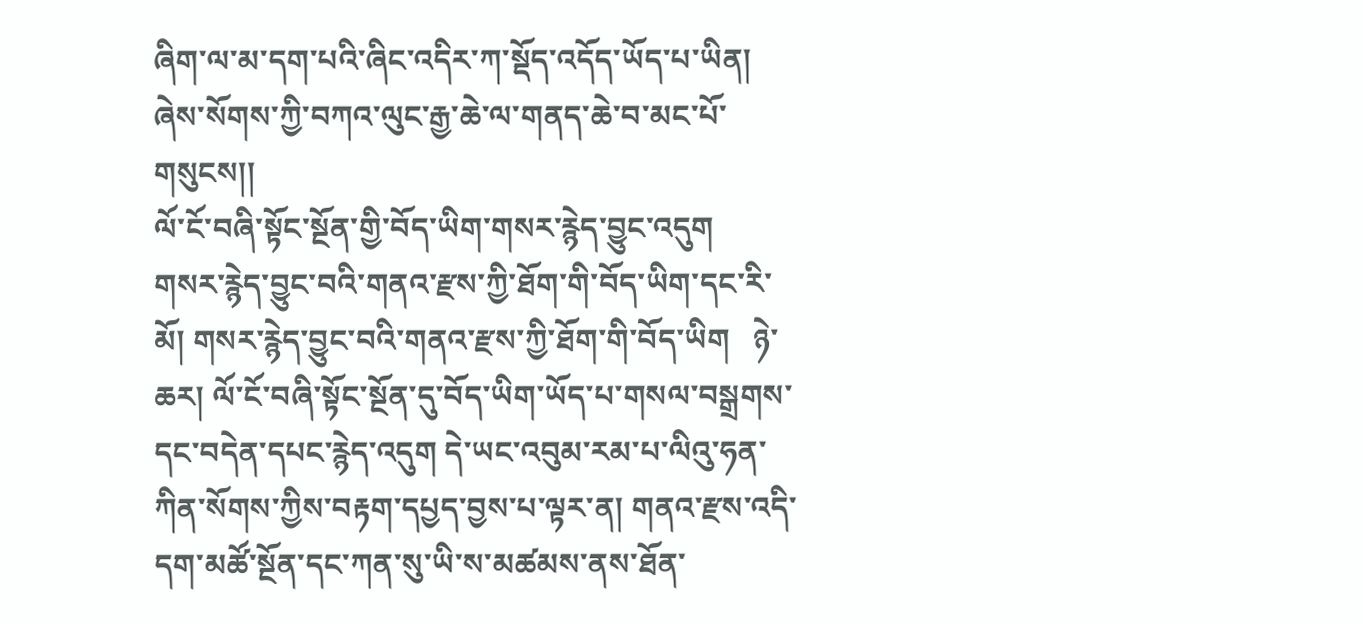ཞིག་ལ་མ་དག་པའི་ཞིང་འདིར་ཀ་སྡོད་འདོད་ཡོད་པ་ཡིན། ཞེས་སོགས་ཀྱི་བཀའ་ལུང་རྒྱ་ཆེ་ལ་གནད་ཆེ་བ་མང་པོ་གསུངས།།
ལོ་ངོ་བཞི་སྟོང་སྔོན་གྱི་བོད་ཡིག་གསར་རྙེད་བྱུང་འདུག
གསར་རྙེད་བྱུང་བའི་གནའ་རྫས་ཀྱི་ཐོག་གི་བོད་ཡིག་དང་རི་མོ། གསར་རྙེད་བྱུང་བའི་གནའ་རྫས་ཀྱི་ཐོག་གི་བོད་ཡིག   ཉེ་ཆར། ལོ་ངོ་བཞི་སྟོང་སྔོན་དུ་བོད་ཡིག་ཡོད་པ་གསལ་བསྒྲགས་དང་བདེན་དཔང་རྙེད་འདུག དེ་ཡང་འབུམ་རམ་པ་ལིའུ་ཧན་ཀིན་སོགས་ཀྱིས་བརྟག་དཔྱད་བྱས་པ་ལྟར་ན། གནའ་རྫས་འདི་དག་མཚོ་སྔོན་དང་ཀན་སུ་ཡི་ས་མཚམས་ནས་ཐོན་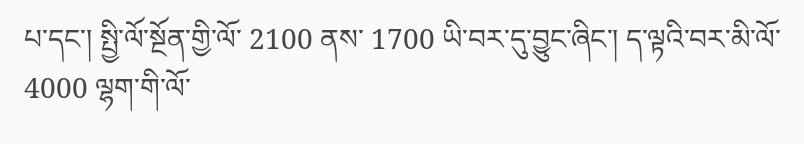པ་དང་། སྤྱི་ལོ་སྔོན་གྱི་ལོ་ 2100 ནས་ 1700 ཡི་བར་དུ་བྱུང་ཞིང་། ད་ལྟའི་བར་མི་ལོ་ 4000 ལྷག་གི་ལོ་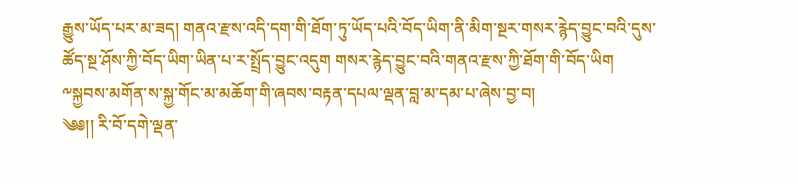རྒྱུས་ཡོད་པར་མ་ཟད། གནའ་རྫས་འདི་དག་གི་ཐོག་ཏུ་ཡོད་པའི་བོད་ཡིག་ནི་མིག་སྔར་གསར་རྙེད་བྱུང་བའི་དུས་ཚོད་སྔ་ཤོས་ཀྱི་བོད་ཡིག་ཡིན་པ་ར་སྤྲོད་བྱུང་འདུག གསར་རྙེད་བྱུང་བའི་གནའ་རྫས་ཀྱི་ཐོག་གི་བོད་ཡིག
༸སྐྱབས་མགོན་ས་སྐྱ་གོང་མ་མཆོག་གི་ཞབས་བརྟན་དཔལ་ལྡན་བླ་མ་དམ་པ་ཞེས་བྱ་བ།
༄༅།། རི་བོ་དགེ་ལྡན་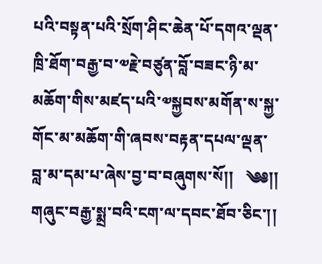པའི་བསྟན་པའི་སྲོག་ཤིང་ཆེན་པོ་དགའ་ལྡན་ཁྲི་ཐོག་བརྒྱ་བ་༧རྗེ་བཙུན་བློ་བཟང་ཉི་མ་མཆོག་གིས་མཛད་པའི་༧སྐྱབས་མགོན་ས་སྐྱ་གོང་མ་མཆོག་གི་ཞབས་བརྟན་དཔལ་ལྡན་བླ་མ་དམ་པ་ཞེས་བྱ་བ་བཞུགས་སོ།།   ༄༅།། གཞུང་བརྒྱ་སྨྲ་བའི་ངག་ལ་དབང་ཐོབ་ཅིང་།།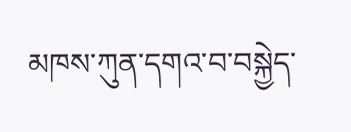མཁས་ཀུན་དགའ་བ་བསྐྱེད་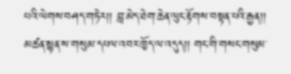པའི་ལེགས་བཤད་གཏེར།། བླ་མེད་ཐེག་ཆེན་ལུང་རྟོགས་བསྟན་པའི་རྒྱན།། མཚན་སྙན་ས་གསུམ་དཔལ་འབར་ཁྱོད་ལ་འདུད།། གང་གི་གསང་གསུམ་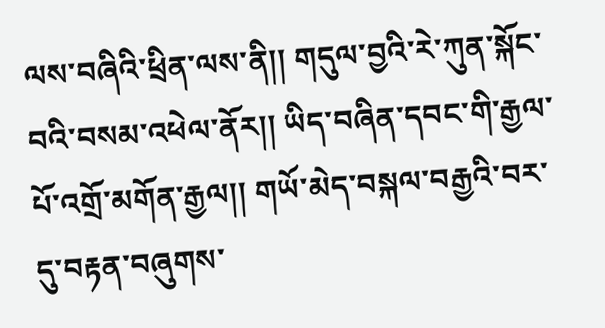ལས་བཞིའི་ཕྲིན་ལས་ནི།། གདུལ་བྱའི་རེ་ཀུན་སྐོང་བའི་བསམ་འཕེལ་ནོར།། ཡིད་བཞིན་དབང་གི་རྒྱལ་པོ་འགྲོ་མགོན་རྒྱལ།། གཡོ་མེད་བསྐལ་བརྒྱའི་བར་དུ་བརྟན་བཞུགས་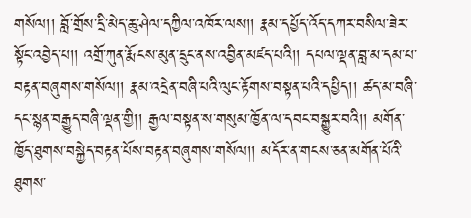གསོལ།། བློ་གྲོས་དྲི་མེད་ཆུ་ཤེལ་དཀྱིལ་འཁོར་ལས།། རྣམ་དཔྱོད་འོད་དཀར་བསིལ་ཟེར་སྟོང་འབྱེད་པ།། འགྲོ་ཀུན་རྨོངས་མུན་དྲུང་ནས་འབྱིན་མཛད་པའི།། དཔལ་ལྡན་བླ་མ་དམ་པ་བརྟན་བཞུགས་གསོལ།། རྣམ་འདྲེན་བཞི་པའི་ལུང་རྟོགས་བསྟན་པའི་དཔྱིད།། ཚད་མ་བཞི་དང་སྙན་བརྒྱུད་བཞི་ལྡན་གྱི།། རྒྱལ་བསྟན་ས་གསུམ་ཁྱོན་ལ་དབང་བསྒྱུར་བའི།། མགོན་ཁྱོད་ཐུགས་བསྐྱེད་བརྟན་པོས་བརྟན་བཞུགས་གསོལ།། མདོར་ན་གངས་ཅན་མགོན་པོའི་ཐུགས་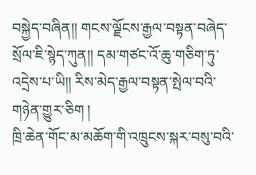བསྐྱེད་བཞིན།། གངས་ལྗོངས་རྒྱལ་བསྟན་བཞེད་སྲོལ་ཇི་སྙེད་ཀུན།། དམ་གཙང་འོ་ཆུ་གཅིག་ཏུ་འདྲེས་པ་ཡི།། རིས་མེད་རྒྱལ་བསྟན་སྤེལ་བའི་གཉེན་གྱུར་ཅིག །
ཁྲི་ཆེན་གོང་མ་མཆོག་གི་འཁྲུངས་སྐར་བསུ་བའི་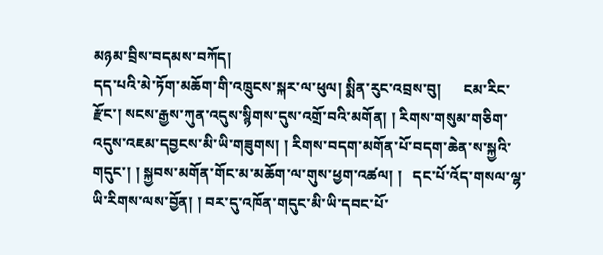མཉམ་བྲིས་བདམས་བཀོད།
དད་པའི་མེ་ཏོག་མཆོག་གི་འཁྲུངས་སྐར་ལ་ཕུལ། སྨིན་རུང་འབྲས་བུ།      ངམ་རིང་རྫོང་། སངས་རྒྱས་ཀུན་འདུས་སྙིགས་དུས་འགྲོ་བའི་མགོན། ། རིགས་གསུམ་གཅིག་འདུས་འཇམ་དབྱངས་མི་ཡི་གཟུགས། ། རིགས་བདག་མགོན་པོ་བདག་ཆེན་ས་སྐྱའི་གདུང་། ། སྐྱབས་མགོན་གོང་མ་མཆོག་ལ་གུས་ཕྱག་འཚལ། །   དང་པོ་འོད་གསལ་ལྷ་ཡི་རིགས་ལས་བྱོན། ། བར་དུ་འཁོན་གདུང་མི་ཡི་དབང་པོ་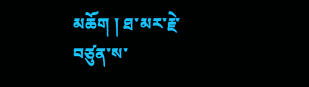མཆོག ། ཐ་མར་རྗེ་བཙུན་ས་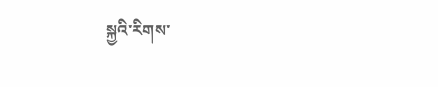སྐྱའི་རིགས་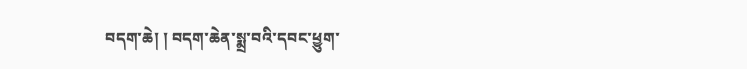བདག་ཆེ། ། བདག་ཆེན་སྨྲ་བའི་དབང་ཕྱུག་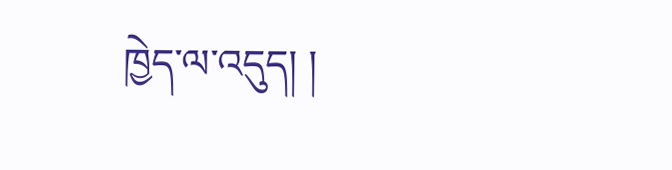ཁྱེད་ལ་འདུད། །